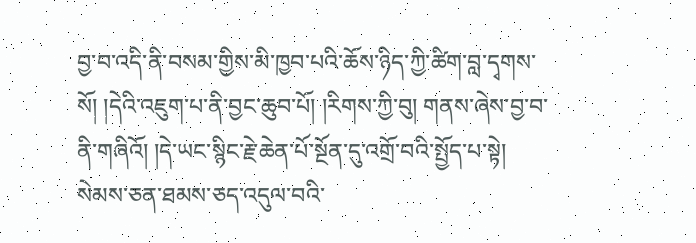བྱ་བ་འདི་ནི་བསམ་གྱིས་མི་ཁྱབ་པའི་ཆོས་ཉིད་ཀྱི་ཚིག་བླ་དྭགས་སོ། །དེའི་འཇུག་པ་ནི་བྱང་ཆུབ་པོ། །རིགས་ཀྱི་བུ། གནས་ཞེས་བྱ་བ་ནི་གཞིའོ། །དེ་ཡང་སྙིང་རྗེ་ཆེན་པོ་སྔོན་དུ་འགྲོ་བའི་སྤྱོད་པ་སྟེ། སེམས་ཅན་ཐམས་ཅད་འདུལ་བའི་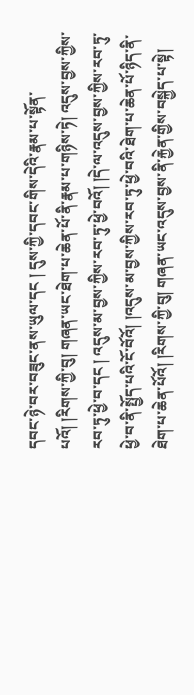དབང་ཉེ་བར་བཟུང་ནས་ཡུལ་དང ། དུས་ཀྱི་དབང་གིས་དེའི་རྣམ་པ་སྟོན་པའོ། །རིགས་ཀྱི་བུ། གཞན་ཡང་ཐེག་པ་ཆེན་པོ་ནི་རྣམ་པ་གཉིས་ཏེ། འདུས་བྱས་ཀྱིས་རབ་ཏུ་ཕྱེ་བ་དང ། འདུས་མ་བྱས་ཀྱིས་རབ་ཏུ་ཕྱེ་བའོ། །དེ་ལ་འདུས་བྱས་ཀྱིས་རབ་ཏུ་ཕྱེ་བ་ནི་སྤྱོད་པའི་ངོ་བོའོ། །འདུས་མ་བྱས་ཀྱིས་རབ་ཏུ་ཕྱེ་བའི་ཐེག་པ་ཆེན་པོ་ཉིད་ནི་ཐེག་པ་ཆེན་པོའོ། །རིགས་ཀྱི་བུ། གཞན་ཡང་འདུས་བྱས་ནི་རྐྱེན་གྱིས་བསྐྱེད་པ་སྟེ།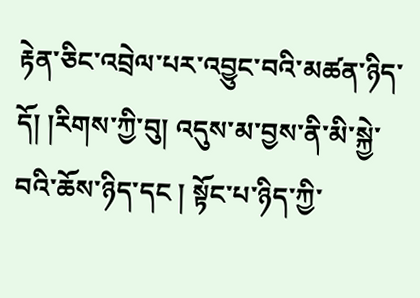རྟེན་ཅིང་འབྲེལ་པར་འབྱུང་བའི་མཚན་ཉིད་དོ། །རིགས་ཀྱི་བུ། འདུས་མ་བྱས་ནི་མི་སྐྱེ་བའི་ཆོས་ཉིད་དང ། སྟོང་པ་ཉིད་ཀྱི་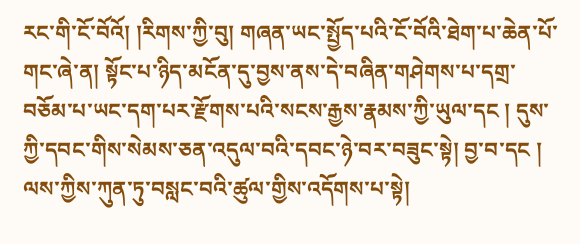རང་གི་ངོ་བོའོ། །རིགས་ཀྱི་བུ། གཞན་ཡང་སྤྱོད་པའི་ངོ་བོའི་ཐེག་པ་ཆེན་པོ་གང་ཞེ་ན། སྟོང་པ་ཉིད་མངོན་དུ་བྱས་ནས་དེ་བཞིན་གཤེགས་པ་དགྲ་བཅོམ་པ་ཡང་དག་པར་རྫོགས་པའི་སངས་རྒྱས་རྣམས་ཀྱི་ཡུལ་དང ། དུས་ཀྱི་དབང་གིས་སེམས་ཅན་འདུལ་བའི་དབང་ཉེ་བར་བཟུང་སྟེ། བྱ་བ་དང ། ལས་ཀྱིས་ཀུན་ཏུ་བསླང་བའི་ཚུལ་གྱིས་འདོགས་པ་སྟེ།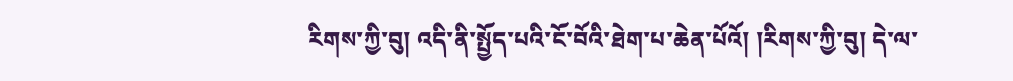རིགས་ཀྱི་བུ། འདི་ནི་སྤྱོད་པའི་ངོ་བོའི་ཐེག་པ་ཆེན་པོའོ། །རིགས་ཀྱི་བུ། དེ་ལ་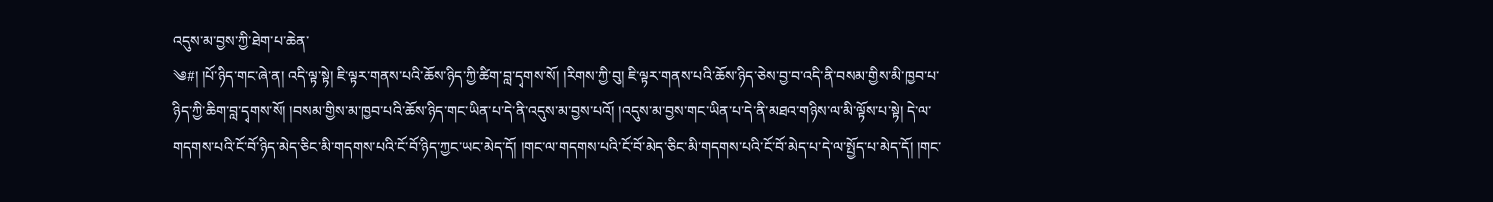འདུས་མ་བྱས་ཀྱི་ཐེག་པ་ཆེན་
༄#། །པོ་ཉིད་གང་ཞེ་ན། འདི་ལྟ་སྟེ། ཇི་ལྟར་གནས་པའི་ཆོས་ཉིད་ཀྱི་ཚིག་བླ་དྭགས་སོ། །རིགས་ཀྱི་བུ། ཇི་ལྟར་གནས་པའི་ཆོས་ཉིད་ཅེས་བྱ་བ་འདི་ནི་བསམ་གྱིས་མི་ཁྱབ་པ་ཉིད་ཀྱི་ཆིག་བླ་དྭགས་སོ། །བསམ་གྱིས་མ་ཁྱབ་པའི་ཆོས་ཉིད་གང་ཡིན་པ་དེ་ནི་འདུས་མ་བྱས་པའོ། །འདུས་མ་བྱས་གང་ཡིན་པ་དེ་ནི་མཐའ་གཉིས་ལ་མི་ལྟོས་པ་སྟེ། དེ་ལ་གདགས་པའི་ངོ་བོ་ཉིད་མེད་ཅིང་མི་གདགས་པའི་ངོ་བོ་ཉིད་ཀྱང་ཡང་མེད་དོ། །གང་ལ་གདགས་པའི་ངོ་བོ་མེད་ཅིང་མི་གདགས་པའི་ངོ་བོ་མེད་པ་དེ་ལ་སྤྱོད་པ་མེད་དོ། །གང་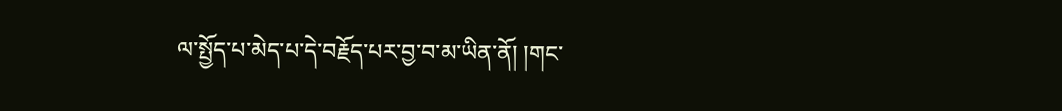ལ་སྤྱོད་པ་མེད་པ་དེ་བརྗོད་པར་བྱ་བ་མ་ཡིན་ནོ། །གང་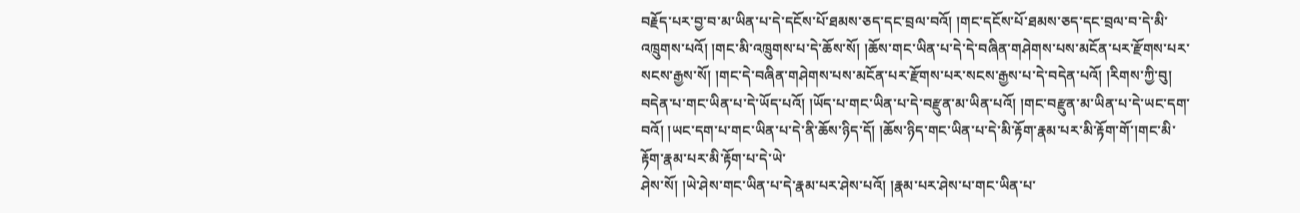བརྗོད་པར་བྱ་བ་མ་ཡིན་པ་དེ་དངོས་པོ་ཐམས་ཅད་དང་བྲལ་བའོ། །གང་དངོས་པོ་ཐམས་ཅད་དང་བྲལ་བ་དེ་མི་འཁྲུགས་པའོ། །གང་མི་འཁྲུགས་པ་དེ་ཆོས་སོ། །ཆོས་གང་ཡིན་པ་དེ་དེ་བཞིན་གཤེགས་པས་མངོན་པར་རྫོགས་པར་སངས་རྒྱས་སོ། །གང་དེ་བཞིན་གཤེགས་པས་མངོན་པར་རྫོགས་པར་སངས་རྒྱས་པ་དེ་བདེན་པའོ། །རིགས་ཀྱི་བུ། བདེན་པ་གང་ཡིན་པ་དེ་ཡོད་པའོ། །ཡོད་པ་གང་ཡིན་པ་དེ་བརྫུན་མ་ཡིན་པའོ། །གང་བརྫུན་མ་ཡིན་པ་དེ་ཡང་དག་བའོ། །ཡང་དག་པ་གང་ཡིན་པ་དེ་ནི་ཆོས་ཉིད་དོ། །ཆོས་ཉིད་གང་ཡིན་པ་དེ་མི་རྟོག་རྣམ་པར་མི་རྟོག་གོ་།གང་མི་རྟོག་རྣམ་པར་མི་རྟོག་པ་དེ་ཡེ་
ཤེས་སོ། །ཡེ་ཤེས་གང་ཡིན་པ་དེ་རྣམ་པར་ཤེས་པའོ། །རྣམ་པར་ཤེས་པ་གང་ཡིན་པ་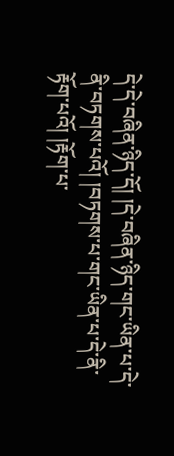དེ་དེ་བཞིན་ཉིད་དོ། །དེ་བཞིན་ཉིད་གང་ཡིན་པ་དེ་ནི་བཏགས་པའོ། །བཏགས་པ་གང་ཡིན་པ་དེ་ནི་རྟོག་པའོ། །རྟོག་པ་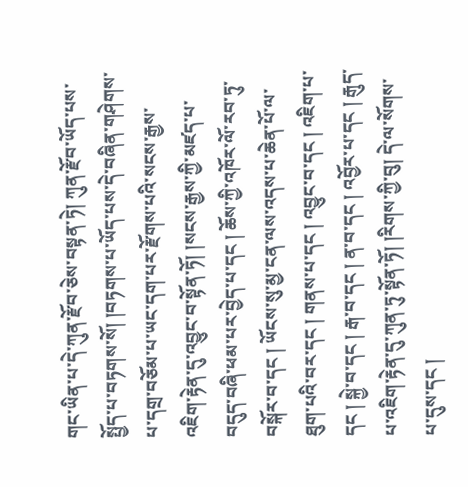གང་ཡིན་པ་དེ་ཀུན་རྫོབ་ཅེས་བསྟན་ཏེ། ཀུན་རྫོབ་ཡོད་པས་སྤྱོད་པ་བཏགས་སོ། །བཏགས་པ་ཡོད་པས་དེ་བཞིན་གཤེགས་པ་དགྲ་བཅོམ་པ་ཡང་དག་པར་རྫོགས་པའི་སངས་རྒྱས་འཇིག་རྟེན་དུ་འབྱུང་བ་སྟོན་ཏོ། །སངས་རྒྱས་ཀྱི་མཛད་པ་བདུད་བཞི་ཕམ་པར་བྱེད་པ་དང ། ཆོས་ཀྱི་འཁོར་ལོ་རབ་ཏུ་བསྐོར་བ་དང ། ཡོངས་སུ་མྱ་ངན་ལས་འདས་པ་ཆེན་པོ་ལ་ཐུག་པའི་བར་དང ། གནས་པ་དང ། འབྱུང་བ་དང ། འཇིག་པ་དང ། སྐྱེ་བ་དང ། རྒ་བ་དང ། ན་བ་དང ། འབྱོར་པ་དང ། རྒུད་པ་འཇིག་རྟེན་དུ་ཀུན་ཏུ་སྟོན་ཏོ། །རིགས་ཀྱི་བུ། དེ་ལ་སོགས་པ་དུས་དང །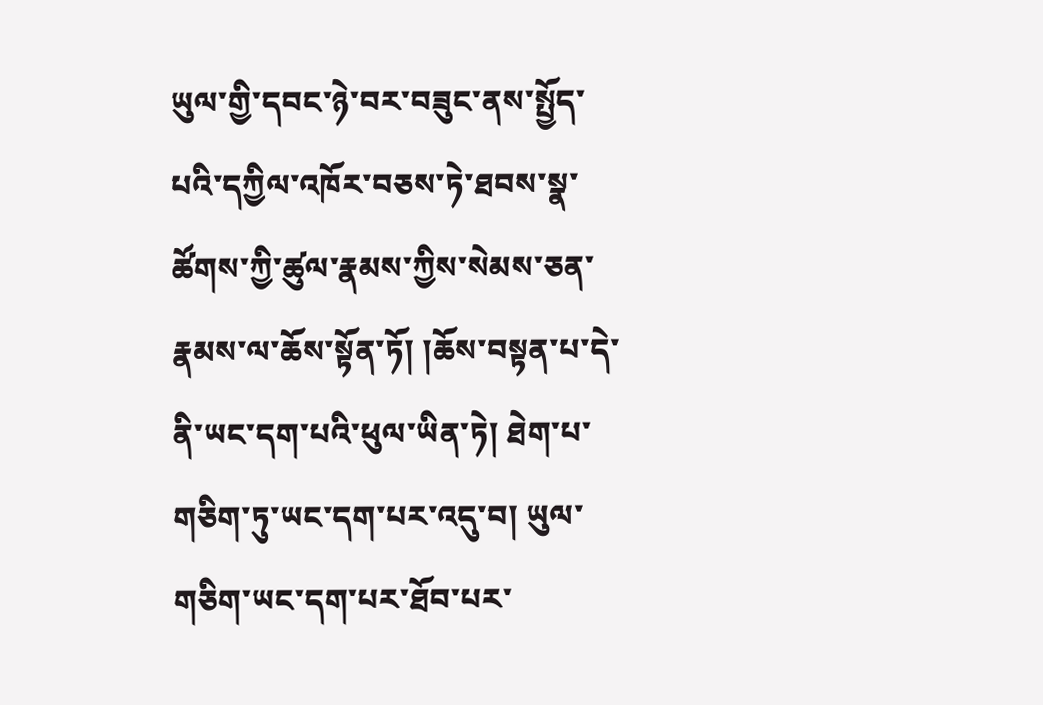ཡུལ་གྱི་དབང་ཉེ་བར་བཟུང་ནས་སྤྱོད་པའི་དཀྱིལ་འཁོར་བཅས་ཏེ་ཐབས་སྣ་ཚོགས་ཀྱི་ཚུལ་རྣམས་ཀྱིས་སེམས་ཅན་རྣམས་ལ་ཆོས་སྟོན་ཏོ། །ཆོས་བསྟན་པ་དེ་ནི་ཡང་དག་པའི་ཕུལ་ཡིན་ཏེ། ཐེག་པ་གཅིག་ཏུ་ཡང་དག་པར་འདུ་བ། ཡུལ་གཅིག་ཡང་དག་པར་ཐོབ་པར་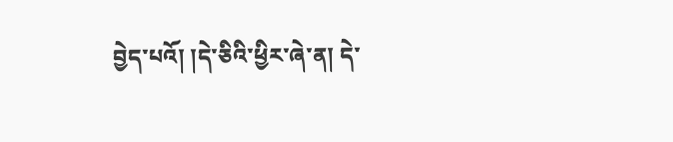བྱེད་པའོ། །དེ་ཅིའི་ཕྱིར་ཞེ་ན། དེ་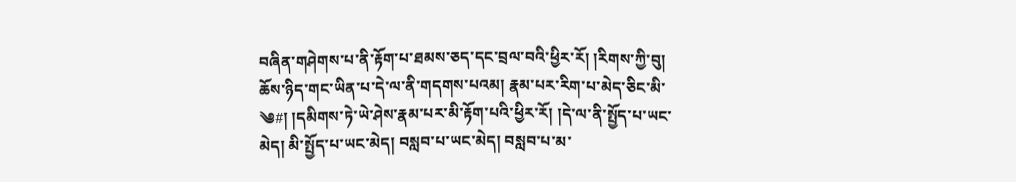བཞིན་གཤེགས་པ་ནི་རྟོག་པ་ཐམས་ཅད་དང་བྲལ་བའི་ཕྱིར་རོ། །རིགས་ཀྱི་བུ། ཆོས་ཉིད་གང་ཡིན་པ་དེ་ལ་ནི་གདགས་པའམ། རྣམ་པར་རིག་པ་མེད་ཅིང་མི་
༄#། །དམིགས་ཏེ་ཡེ་ཤེས་རྣམ་པར་མི་རྟོག་པའི་ཕྱིར་རོ། །དེ་ལ་ནི་སྤྱོད་པ་ཡང་མེད། མི་སྤྱོད་པ་ཡང་མེད། བསླབ་པ་ཡང་མེད། བསླབ་པ་མ་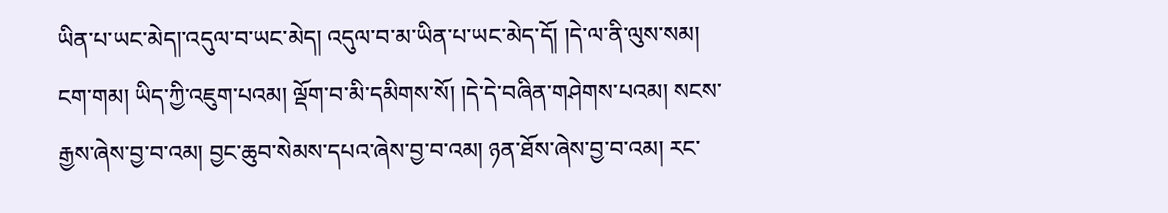ཡིན་པ་ཡང་མེད།་འདུལ་བ་ཡང་མེད། འདུལ་བ་མ་ཡིན་པ་ཡང་མེད་དོ། །དེ་ལ་ནི་ལུས་སམ། ངག་གམ། ཡིད་ཀྱི་འཇུག་པའམ། ལྡོག་བ་མི་དམིགས་སོ། །དེ་དེ་བཞིན་གཤེགས་པའམ། སངས་རྒྱས་ཞེས་བྱ་བ་འམ། བྱང་ཆུབ་སེམས་དཔའ་ཞེས་བྱ་བ་འམ། ཉན་ཐོས་ཞེས་བྱ་བ་འམ། རང་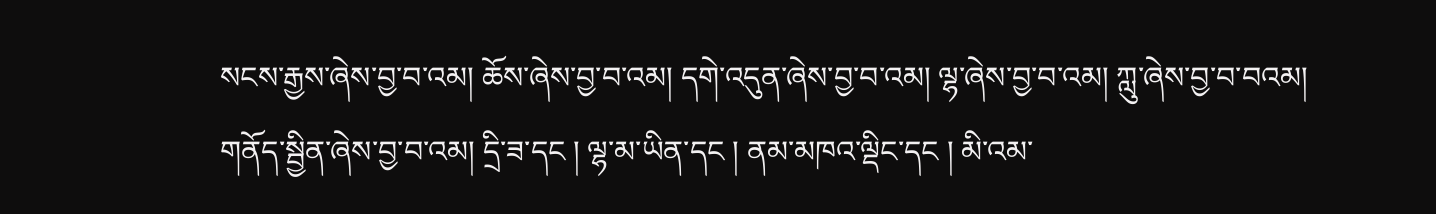སངས་རྒྱས་ཞེས་བྱ་བ་འམ། ཆོས་ཞེས་བྱ་བ་འམ། དགེ་འདུན་ཞེས་བྱ་བ་འམ། ལྷ་ཞེས་བྱ་བ་འམ། ཀླུ་ཞེས་བྱ་བ་བའམ། གནོད་སྦྱིན་ཞེས་བྱ་བ་འམ། དྲི་ཟ་དང ། ལྷ་མ་ཡིན་དང ། ནམ་མཁའ་ལྡིང་དང ། མི་འམ་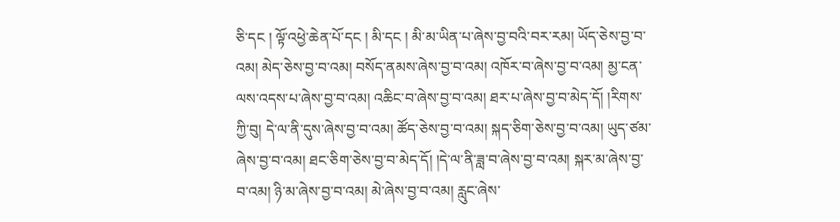ཅི་དང ། ལྟོ་འཕྱེ་ཆེན་པོ་དང ། མི་དང ། མི་མ་ཡིན་པ་ཞེས་བྱ་བའི་བར་རམ། ཡོད་ཅེས་བྱ་བ་འམ། མེད་ཅེས་བྱ་བ་འམ། བསོད་ནམས་ཞེས་བྱ་བ་འམ། འཁོར་བ་ཞེས་བྱ་བ་འམ། མྱ་ངན་ལས་འདས་པ་ཞེས་བྱ་བ་འམ། འཆིང་བ་ཞེས་བྱ་བ་འམ། ཐར་པ་ཞེས་བྱ་བ་མེད་དོ། །རིགས་ཀྱི་བུ། དེ་ལ་ནི་དུས་ཞེས་བྱ་བ་འམ། ཚོད་ཅེས་བྱ་བ་འམ། སྐད་ཅིག་ཅེས་བྱ་བ་འམ། ཡུད་ཙམ་ཞེས་བྱ་བ་འམ། ཐང་ཅིག་ཅེས་བྱ་བ་མེད་དོ། །དེ་ལ་ནི་ཟླ་བ་ཞེས་བྱ་བ་འམ། སྐར་མ་ཞེས་བྱ་བ་འམ། ཉི་མ་ཞེས་བྱ་བ་འམ། མེ་ཞེས་བྱ་བ་འམ། རླུང་ཞེས་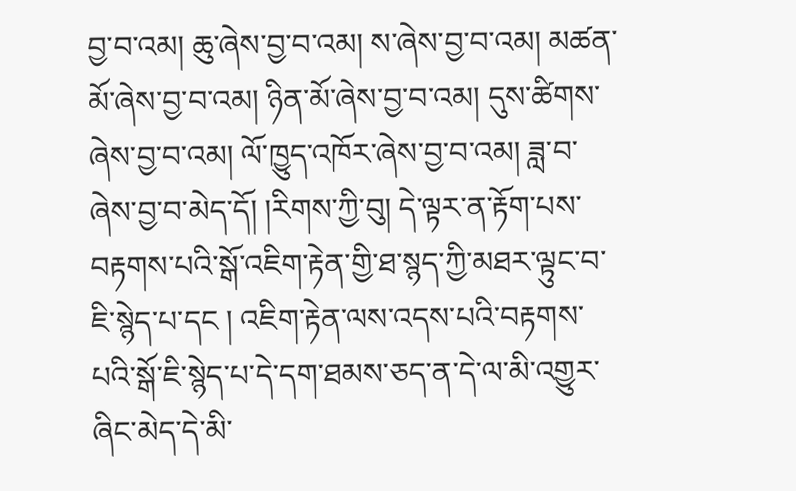བྱ་བ་འམ། ཆུ་ཞེས་བྱ་བ་འམ། ས་ཞེས་བྱ་བ་འམ། མཚན་མོ་ཞེས་བྱ་བ་འམ། ཉིན་མོ་ཞེས་བྱ་བ་འམ། དུས་ཚིགས་ཞེས་བྱ་བ་འམ། ལོ་ཁྱུད་འཁོར་ཞེས་བྱ་བ་འམ། ཟླ་བ་ཞེས་བྱ་བ་མེད་དོ། །རིགས་ཀྱི་བུ། དེ་ལྟར་ན་རྟོག་པས་བརྟགས་པའི་སྒོ་འཇིག་རྟེན་གྱི་ཐ་སྙད་ཀྱི་མཐར་ལྟུང་བ་ཇི་སྙེད་པ་དང ། འཇིག་རྟེན་ལས་འདས་པའི་བརྟགས་པའི་སྒོ་ཇི་སྙེད་པ་དེ་དག་ཐམས་ཅད་ན་དེ་ལ་མི་འགྱུར་ཞིང་མེད་དེ་མི་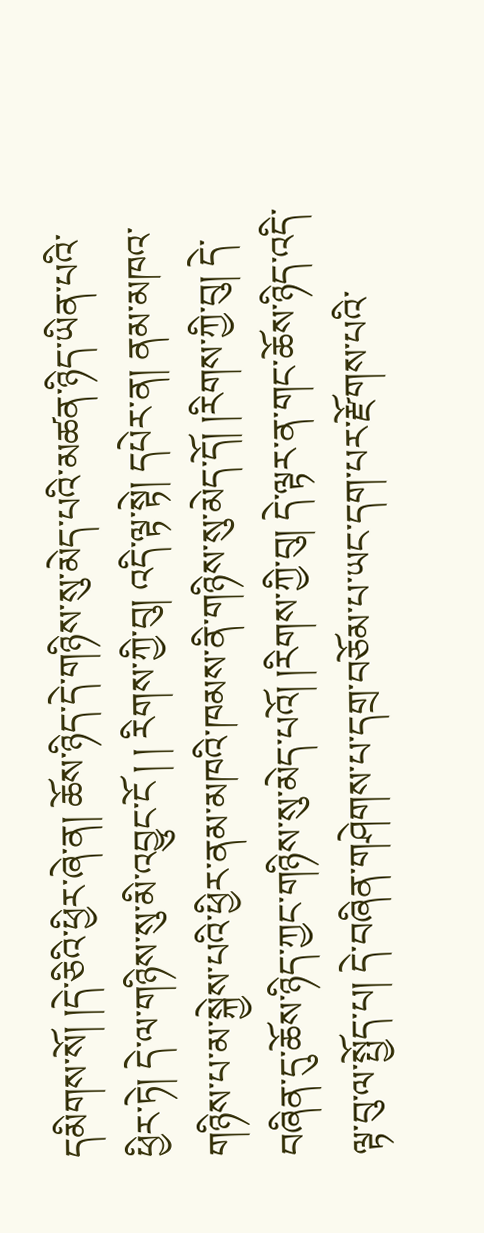དམིགས་སོ། །དེ་ཅིའི་ཕྱིར་ཞེ་ན། ཆོས་ཉིད་དེ་གཉིས་སུ་མེད་པའི་མཚན་ཉིད་ཡིན་པའི་ཕྱིར་ཏེ། དེ་ལ་གཉིས་སུ་མི་འབྱུང་ངོ ། ། རིགས་ཀྱི་བུ། འདི་ལྟ་སྟེ། དཔེར་ན། ནམ་མཁའ་གཉིས་པ་མ་སྐྱེས་པའི་ཕྱིར་ནམ་མཁའི་ཁམས་ནི་གཉིས་སུ་མེད་དོ། །རིགས་ཀྱི་བུ། དེ་བཞིན་དུ་ཆོས་ཉིད་ཀྱང་གཉིས་སུ་མེད་པའོ། །རིགས་ཀྱི་བུ། དེ་ལྟར་ན་གང་ཆོས་ཉིད་འདི་ལྟ་བུ་ལ་སྤྱོད་པ། དེ་བཞིན་གཤེགས་པ་དགྲ་བཅོམ་པ་ཡང་དག་པར་རྫོགས་པའི་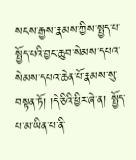སངས་རྒྱས་རྣམས་ཀྱིས་སྤྱད་པ་སྤྱོད་པའི་བྱང་ཆུབ་སེམས་དཔའ་སེམས་དཔའ་ཆེན་པོ་རྣམས་སུ་བསྟན་ཏོ། །དེ་ཅིའི་ཕྱིར་ཞེ་ན། སྤྱོད་པ་མ་ཡིན་པ་ནི་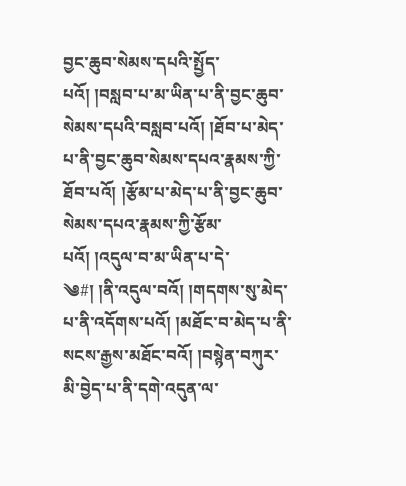བྱང་ཆུབ་སེམས་དཔའི་སྤྱོད་པའོ། །བསླབ་པ་མ་ཡིན་པ་ནི་བྱང་ཆུབ་སེམས་དཔའི་བསླབ་པའོ། །ཐོབ་པ་མེད་པ་ནི་བྱང་ཆུབ་སེམས་དཔའ་རྣམས་ཀྱི་ཐོབ་པའོ། །རྩོམ་པ་མེད་པ་ནི་བྱང་ཆུབ་སེམས་དཔའ་རྣམས་ཀྱི་རྩོམ་པའོ། །འདུལ་བ་མ་ཡིན་པ་དེ་
༄#། །ནི་འདུལ་བའོ། །གདགས་སུ་མེད་པ་ནི་འདོགས་པའོ། །མཐོང་བ་མེད་པ་ནི་སངས་རྒྱས་མཐོང་བའོ། །བསྙེན་བཀུར་མི་བྱེད་པ་ནི་དགེ་འདུན་ལ་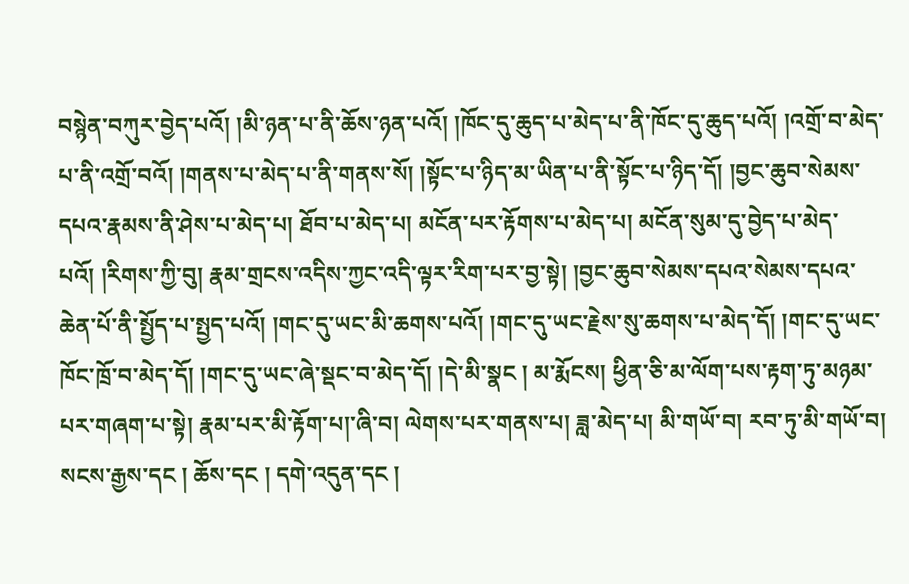བསྙེན་བཀུར་བྱེད་པའོ། །མི་ཉན་པ་ནི་ཆོས་ཉན་པའོ། །ཁོང་དུ་ཆུད་པ་མེད་པ་ནི་ཁོང་དུ་ཆུད་པའོ། །འགྲོ་བ་མེད་པ་ནི་འགྲོ་བའོ། །གནས་པ་མེད་པ་ནི་གནས་སོ། །སྟོང་པ་ཉིད་མ་ཡིན་པ་ནི་སྟོང་པ་ཉིད་དོ། །བྱང་ཆུབ་སེམས་དཔའ་རྣམས་ནི་ཤེས་པ་མེད་པ། ཐོབ་པ་མེད་པ། མངོན་པར་རྟོགས་པ་མེད་པ། མངོན་སུམ་དུ་བྱེད་པ་མེད་པའོ། །རིགས་ཀྱི་བུ། རྣམ་གྲངས་འདིས་ཀྱང་འདི་ལྟར་རིག་པར་བྱ་སྟེ། །བྱང་ཆུབ་སེམས་དཔའ་སེམས་དཔའ་ཆེན་པོ་ནི་སྤྱོད་པ་སྤྱད་པའོ། །གང་དུ་ཡང་མི་ཆགས་པའོ། །གང་དུ་ཡང་རྗེས་སུ་ཆགས་པ་མེད་དོ། །གང་དུ་ཡང་ཁོང་ཁྲོ་བ་མེད་དོ། །གང་དུ་ཡང་ཞེ་སྡང་བ་མེད་དོ། །དེ་མི་སྣང ། མ་རྨོངས། ཕྱིན་ཅི་མ་ལོག་པས་རྟག་ཏུ་མཉམ་པར་གཞག་པ་སྟེ། རྣམ་པར་མི་རྟོག་པ།་ཞི་བ། ལེགས་པར་གནས་པ། ཟླ་མེད་པ། མི་གཡོ་བ། རབ་ཏུ་མི་གཡོ་བ། སངས་རྒྱས་དང ། ཆོས་དང ། དགེ་འདུན་དང །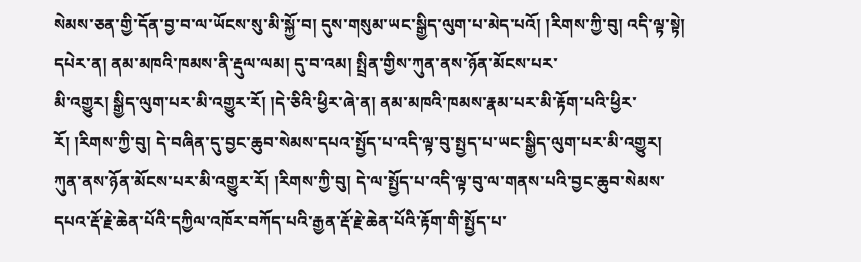སེམས་ཅན་གྱི་དོན་བྱ་བ་ལ་ཡོངས་སུ་མི་སྐྱོ་བ། དུས་གསུམ་ཡང་སྒྱིད་ལུག་པ་མེད་པའོ། །རིགས་ཀྱི་བུ། འདི་ལྟ་སྟེ། དཔེར་ན། ནམ་མཁའི་ཁམས་ནི་རྡུལ་ལམ། དུ་བ་འམ། སྤྲིན་གྱིས་ཀུན་ནས་ཉོན་མོངས་པར་
མི་འགྱུར། སྒྱིད་ལུག་པར་མི་འགྱུར་རོ། །དེ་ཅིའི་ཕྱིར་ཞེ་ན། ནམ་མཁའི་ཁམས་རྣམ་པར་མི་རྟོག་པའི་ཕྱིར་རོ། །རིགས་ཀྱི་བུ། དེ་བཞིན་དུ་བྱང་ཆུབ་སེམས་དཔའ་སྤྱོད་པ་འདི་ལྟ་བུ་སྤྱད་པ་ཡང་སྒྱིད་ལུག་པར་མི་འགྱུར། ཀུན་ནས་ཉོན་མོངས་པར་མི་འགྱུར་རོ། །རིགས་ཀྱི་བུ། དེ་ལ་སྤྱོད་པ་འདི་ལྟ་བུ་ལ་གནས་པའི་བྱང་ཆུབ་སེམས་དཔའ་རྡོ་རྗེ་ཆེན་པོའི་དཀྱིལ་འཁོར་བཀོད་པའི་རྒྱན་རྡོ་རྗེ་ཆེན་པོའི་རྟོག་གི་སྤྱོད་པ་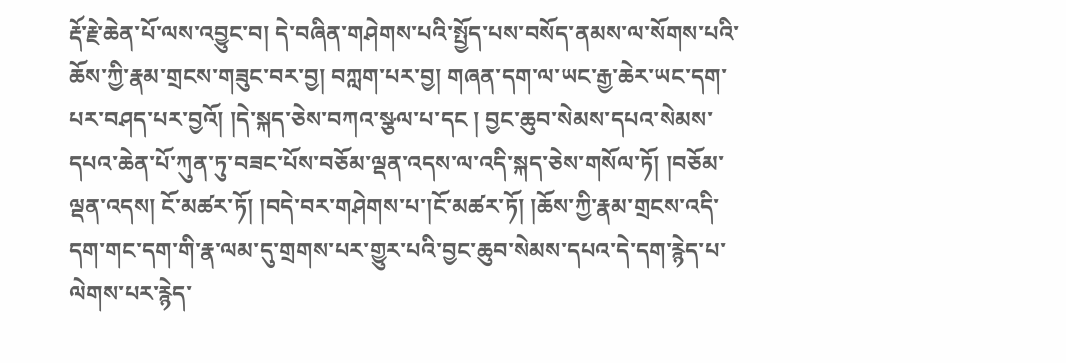རྡོ་རྗེ་ཆེན་པོ་ལས་འབྱུང་བ། དེ་བཞིན་གཤེགས་པའི་སྤྱོད་པས་བསོད་ནམས་ལ་སོགས་པའི་ཆོས་ཀྱི་རྣམ་གྲངས་གཟུང་བར་བྱ། བཀླག་པར་བྱ། གཞན་དག་ལ་ཡང་རྒྱ་ཆེར་ཡང་དག་པར་བཤད་པར་བྱའོ། །དེ་སྐད་ཅེས་བཀའ་སྩལ་པ་དང ། བྱང་ཆུབ་སེམས་དཔའ་སེམས་དཔའ་ཆེན་པོ་ཀུན་ཏུ་བཟང་པོས་བཅོམ་ལྡན་འདས་ལ་འདི་སྐད་ཅེས་གསོལ་ཏོ། །བཅོམ་ལྡན་འདས། ངོ་མཚར་ཏོ། །བདེ་བར་གཤེགས་པ་།ངོ་མཚར་ཏོ། །ཆོས་ཀྱི་རྣམ་གྲངས་འདི་དག་གང་དག་གི་རྣ་ལམ་དུ་གྲགས་པར་གྱུར་པའི་བྱང་ཆུབ་སེམས་དཔའ་དེ་དག་རྙེད་པ་ལེགས་པར་རྙེད་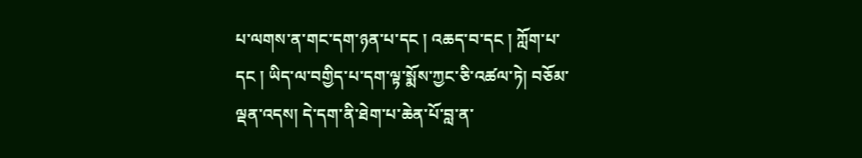པ་ལགས་ན་གང་དག་ཉན་པ་དང ། འཆད་བ་དང ། ཀློག་པ་དང ། ཡིད་ལ་བགྱིད་པ་དག་ལྟ་སྨོས་ཀྱང་ཅི་འཚལ་ཏེ། བཅོམ་ལྡན་འདས། དེ་དག་ནི་ཐེག་པ་ཆེན་པོ་བླ་ན་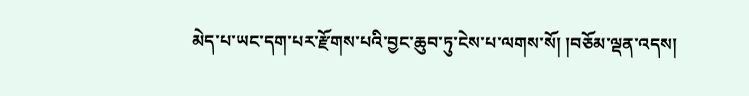མེད་པ་ཡང་དག་པར་རྫོགས་པའི་བྱང་ཆུབ་ཏུ་ངེས་པ་ལགས་སོ། །བཅོམ་ལྡན་འདས།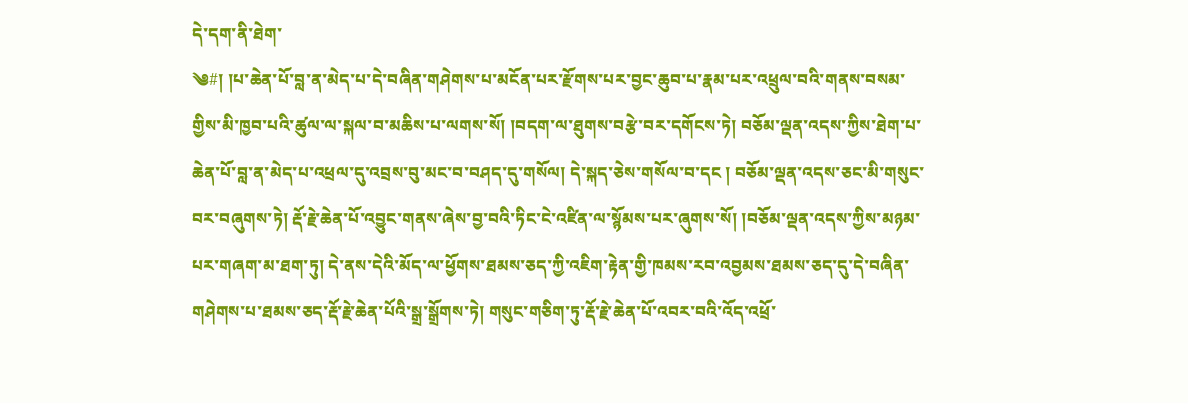དེ་དག་ནི་ཐེག་
༄#། །པ་ཆེན་པོ་བླ་ན་མེད་པ་དེ་བཞིན་གཤེགས་པ་མངོན་པར་རྫོགས་པར་བྱང་ཆུབ་པ་རྣམ་པར་འཕྲུལ་བའི་གནས་བསམ་གྱིས་མི་ཁྱབ་པའི་ཚུལ་ལ་སྐལ་བ་མཆིས་པ་ལགས་སོ། །བདག་ལ་ཐུགས་བརྩེ་བར་དགོངས་ཏེ། བཅོམ་ལྡན་འདས་ཀྱིས་ཐེག་པ་ཆེན་པོ་བླ་ན་མེད་པ་འཕྲལ་དུ་འབྲས་བུ་མང་བ་བཤད་དུ་གསོལ། དེ་སྐད་ཅེས་གསོལ་བ་དང ། བཅོམ་ལྡན་འདས་ཅང་མི་གསུང་བར་བཞུགས་ཏེ། རྡོ་རྗེ་ཆེན་པོ་འབྱུང་གནས་ཞེས་བྱ་བའི་ཏིང་ངེ་འཛིན་ལ་སྙོམས་པར་ཞུགས་སོ། །བཅོམ་ལྡན་འདས་ཀྱིས་མཉམ་པར་གཞག་མ་ཐག་ཏུ། དེ་ནས་དེའི་མོད་ལ་ཕྱོགས་ཐམས་ཅད་ཀྱི་འཇིག་རྟེན་གྱི་ཁམས་རབ་འབྱམས་ཐམས་ཅད་དུ་དེ་བཞིན་གཤེགས་པ་ཐམས་ཅད་རྡོ་རྗེ་ཆེན་པོའི་སྒྲ་སྒྲོགས་ཏེ། གསུང་གཅིག་ཏུ་རྡོ་རྗེ་ཆེན་པོ་འབར་བའི་འོད་འཕྲོ་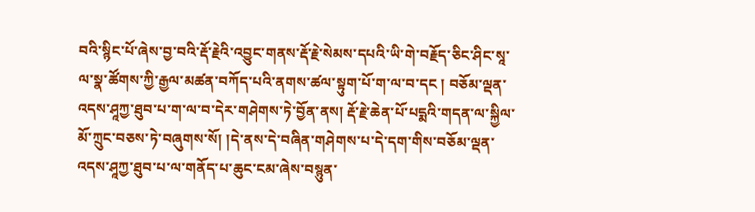བའི་སྙིང་པོ་ཞེས་བྱ་བའི་རྡོ་རྗེའི་འབྱུང་གནས་རྡོ་རྗེ་སེམས་དཔའི་ཡི་གེ་བརྗོད་ཅིང་ཤིང་སཱ་ལ་སྣ་ཚོགས་ཀྱི་རྒྱལ་མཚན་བཀོད་པའི་ནགས་ཚལ་སྟུག་པོ་ག་ལ་བ་དང ། བཅོམ་ལྡན་འདས་ཤཱཀྱ་ཐུབ་པ་ག་ལ་བ་དེར་གཤེགས་ཏེ་བྱོན་ནས། རྡོ་རྗེ་ཆེན་པོ་པདྨའི་གདན་ལ་སྐྱིལ་མོ་ཀྲུང་བཅས་ཏེ་བཞུགས་སོ། །དེ་ནས་དེ་བཞིན་གཤེགས་པ་དེ་དག་གིས་བཅོམ་ལྡན་འདས་ཤཱཀྱ་ཐུབ་པ་ལ་གནོད་པ་ཆུང་ངམ་ཞེས་བསྙུན་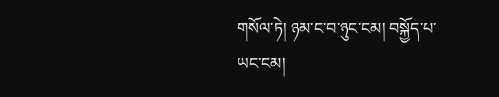གསོལ་ཏེ། ཉམ་ང་བ་ཉུང་ངམ། བསྐྱོད་པ་ཡང་ངམ།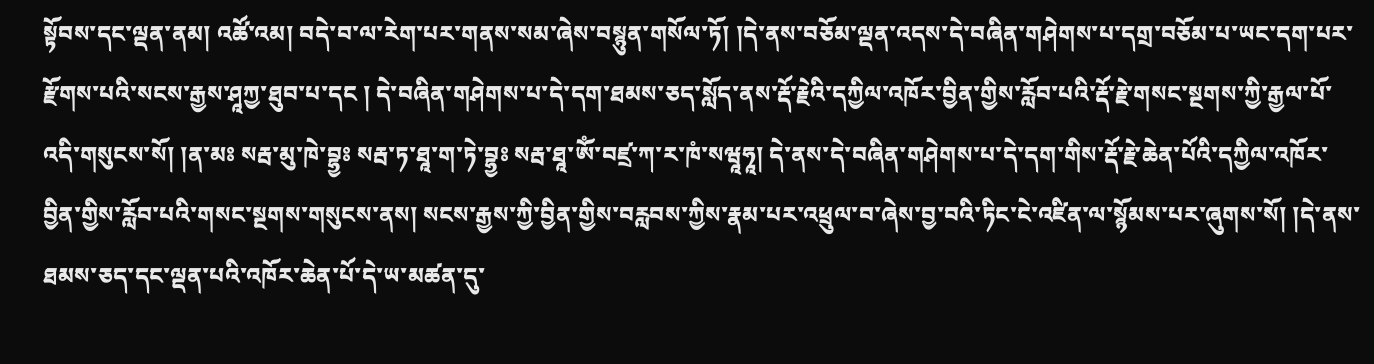སྟོབས་དང་ལྡན་ནམ། འཚོ་འམ། བདེ་བ་ལ་རེག་པར་གནས་སམ་ཞེས་བསྙུན་གསོལ་ཏོ། །དེ་ནས་བཅོམ་ལྡན་འདས་དེ་བཞིན་གཤེགས་པ་དགྲ་བཅོམ་པ་ཡང་དག་པར་རྫོགས་པའི་སངས་རྒྱས་ཤཱཀྱ་ཐུབ་པ་དང ། དེ་བཞིན་གཤེགས་པ་དེ་དག་ཐམས་ཅད་སློད་ནས་རྡོ་རྗེའི་དཀྱིལ་འཁོར་བྱིན་གྱིས་རློབ་པའི་རྡོ་རྗེ་གསང་སྔགས་ཀྱི་རྒྱལ་པོ་འདི་གསུངས་སོ། །ན་མཿ སརྦ་མུ་ཁེ་བྷྱཿ སརྦ་ཏ་ཐཱ་ག་ཏེ་བྷྱཿ སརྦ་ཐཱ་ཨོཾ་བཛྲ་ཀ་ར་ཁཾ་སཝཱཧཱ། དེ་ནས་དེ་བཞིན་གཤེགས་པ་དེ་དག་གིས་རྡོ་རྗེ་ཆེན་པོའི་དཀྱིལ་འཁོར་བྱིན་གྱིས་རློབ་པའི་གསང་སྔགས་གསུངས་ནས། སངས་རྒྱས་ཀྱི་བྱིན་གྱིས་བརླབས་ཀྱིས་རྣམ་པར་འཕྲུལ་བ་ཞེས་བྱ་བའི་ཏིང་ངེ་འཛིན་ལ་སྙོམས་པར་ཞུགས་སོ། །དེ་ནས་ཐམས་ཅད་དང་ལྡན་པའི་འཁོར་ཆེན་པོ་དེ་ཡ་མཚན་དུ་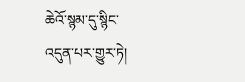ཆེའོ་སྙམ་དུ་སྙིང་འདུན་པར་གྱུར་ཏེ།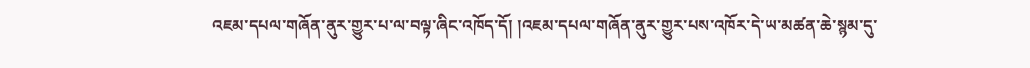འཇམ་དཔལ་གཞོན་ནུར་གྱུར་པ་ལ་བལྟ་ཞིང་འཁོད་དོ། །འཇམ་དཔལ་གཞོན་ནུར་གྱུར་པས་འཁོར་དེ་ཡ་མཚན་ཆེ་སྙམ་དུ་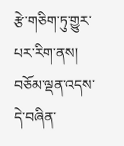རྩེ་གཅིག་ཏུ་གྱུར་པར་རིག་ནས། བཅོམ་ལྡན་འདས་དེ་བཞིན་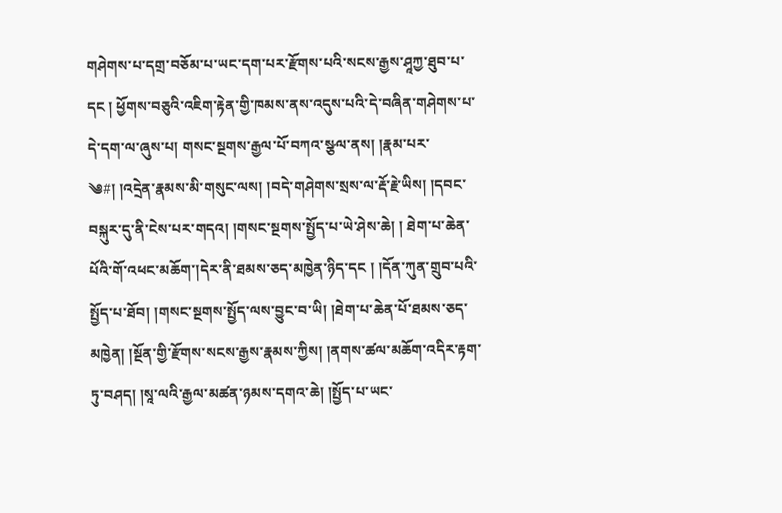གཤེགས་པ་དགྲ་བཅོམ་པ་ཡང་དག་པར་རྫོགས་པའི་སངས་རྒྱས་ཤཱཀྱ་ཐུབ་པ་དང ། ཕྱོགས་བཅུའི་འཇིག་རྟེན་གྱི་ཁམས་ནས་འདུས་པའི་དེ་བཞིན་གཤེགས་པ་དེ་དག་ལ་ཞུས་པ། གསང་སྔགས་རྒྱལ་པོ་བཀའ་སྩལ་ནས། །རྣམ་པར་
༄#། །འདྲེན་རྣམས་མི་གསུང་ལས། །བདེ་གཤེགས་སྲས་ལ་རྡོ་རྗེ་ཡིས། །དབང་བསྐུར་དུ་ནི་ངེས་པར་གདའ། །གསང་སྔགས་སྤྱོད་པ་ཡེ་ཤེས་ཆེ། ། ཐེག་པ་ཆེན་པོའི་གོ་འཕང་མཆོག་།དེར་ནི་ཐམས་ཅད་མཁྱེན་ཉིད་དང ། །དོན་ཀུན་གྲུབ་པའི་སྤྱོད་པ་ཐོབ། །གསང་སྔགས་སྤྱོད་ལས་བྱུང་བ་ཡི། །ཐེག་པ་ཆེན་པོ་ཐམས་ཅད་མཁྱེན། །སྔོན་གྱི་རྫོགས་སངས་རྒྱས་རྣམས་ཀྱིས། །ནགས་ཚལ་མཆོག་འདིར་རྟག་ཏུ་བཤད། །སཱ་ལའི་རྒྱལ་མཚན་ཉམས་དགའ་ཆེ། །སྤྱོད་པ་ཡང་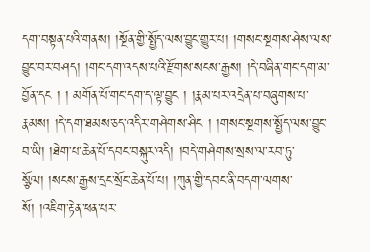དག་བསྟན་པའི་གནས། །སྔོན་གྱི་སྤྱོད་ལས་བྱུང་གྱུར་པ། །གསང་སྔགས་ཤེས་ལས་བྱུང་བར་བཤད། །གང་དག་འདས་པའི་རྫོགས་སངས་རྒྱས། །དེ་བཞིན་གང་དག་མ་བྱོན་དང ། ། མགོན་པོ་གང་དག་ད་ལྟ་བྱུང ། །རྣམ་པར་འདྲེན་པ་བཞུགས་པ་རྣམས། །དེ་དག་ཐམས་ཅད་འདིར་གཤེགས་ཤིང ། །གསང་སྔགས་སྤྱོད་ལས་བྱུང་བ་ཡི། །ཐེག་པ་ཆེན་པོ་དབང་བསྐུར་འདི། །བདེ་གཤེགས་སྲས་ལ་རབ་ཏུ་སྩོལ། །སངས་རྒྱས་དྲང་སྲོང་ཆེན་པོ་པ། །ཀུན་གྱི་དབང་ནི་བདག་ལགས་སོ། །འཇིག་རྟེན་ཕན་པར་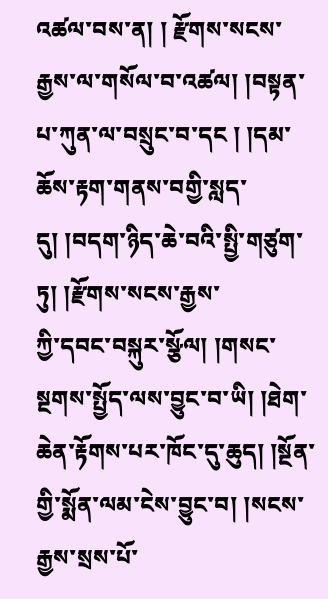འཚལ་བས་ན། ། རྫོགས་སངས་རྒྱས་ལ་གསོལ་བ་འཚལ། །བསྟན་པ་ཀུན་ལ་བསྲུང་བ་དང ། །དམ་ཆོས་རྟག་གནས་བགྱི་སླད་དུ། །བདག་ཉིད་ཆེ་བའི་སྤྱི་གཙུག་ཏུ། །རྫོགས་སངས་རྒྱས་
ཀྱི་དབང་བསྐུར་སྩོལ། །གསང་སྔགས་སྤྱོད་ལས་བྱུང་བ་ཡི། །ཐེག་ཆེན་རྟོགས་པར་ཁོང་དུ་ཆུད། །སྔོན་གྱི་སྨོན་ལམ་ངེས་བྱུང་བ། །སངས་རྒྱས་སྲས་པོ་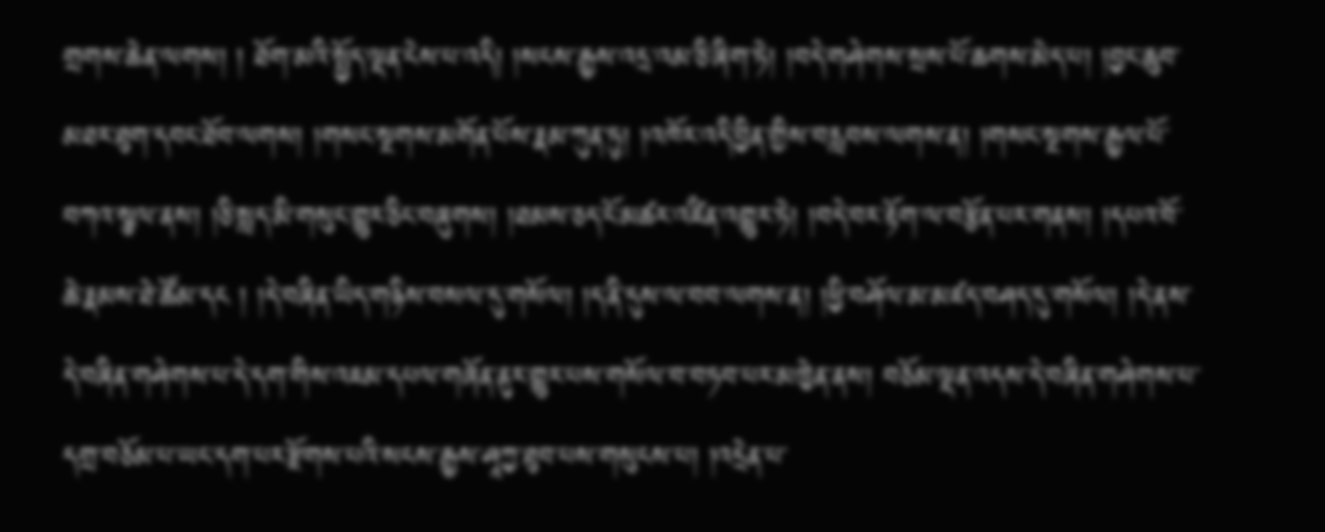གྲགས་ཆེན་ལགས། ། ཐོག་མའི་སྤྱོད་ལྡན་ངེས་པ་འདི། །སངས་རྒྱས་འདྲ་འམ་ཅི་ཞིག་ཏེ། །བདེ་གཤེགས་སྲས་པོ་ཆགས་མེད་པ། །བྱང་ཆུབ་མཐར་ཐུག་དབང་ཐོབ་ལགས། །གསང་སྔགས་མགོན་པོས་རྣམ་ཀུན་ཏུ། །འཁོར་འདི་བྱིན་གྱིས་བརླབས་ལགས་ན། །གསང་སྔགས་རྒྱལ་པོ་བཀའ་སྩལ་ནས། །ཅི་སླད་མི་གསུང་གྱུར་ཅིང་བཞུགས། །ཐམས་ཅད་ངོ་མཚར་འཛིན་འགྱུར་ཏེ། །བདེ་བར་རྟོག་ལ་བརྩོན་པར་གནས། །དཔའ་བོ་ཆེ་རྣམས་ཐེ་ཚོམ་དང ། །དེ་བཞིན་ཡིད་གཉིས་བསལ་དུ་གསོལ། །ད་ནི་དུས་ལ་བབ་ལགས་ན། །ཕྱི་བཤོལ་མ་མཛད་བཤད་དུ་གསོལ། །དེ་ནས་དེ་བཞིན་གཤེགས་པ་དེ་དག་གིས་འཇམ་དཔལ་གཞོན་ནུར་གྱུར་པས་གསོལ་བ་བཏབ་པར་མཁྱེན་ནས། བཅོམ་ལྡན་འདས་དེ་བཞིན་གཤེགས་པ་དགྲ་བཅོམ་པ་ཡང་དག་པར་རྫོགས་པའི་སངས་རྒྱས་ཤཱཀྱ་ཐུབ་པས་གསུངས་པ། །འདྲེན་པ་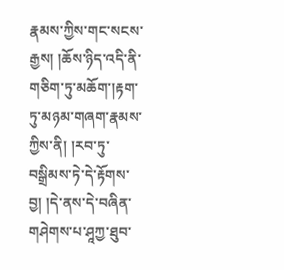རྣམས་ཀྱིས་གང་སངས་རྒྱས། །ཆོས་ཉིད་འདི་ནི་གཅིག་ཏུ་མཆོག་།རྟག་ཏུ་མཉམ་གཞག་རྣམས་ཀྱིས་ནི། །རབ་ཏུ་བསྒྲིམས་ཏེ་དེ་རྟོགས་བྱ། །དེ་ནས་དེ་བཞིན་གཤེགས་པ་ཤཱཀྱ་ཐུབ་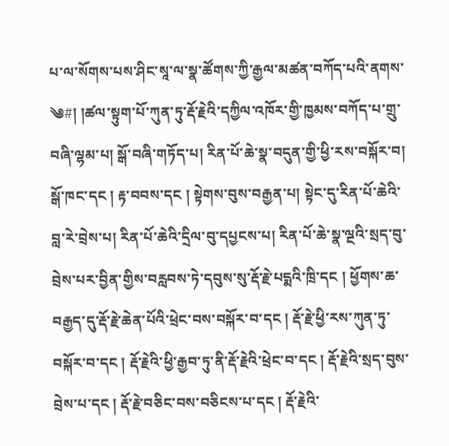པ་ལ་སོགས་པས་ཤིང་སཱ་ལ་སྣ་ཚོགས་ཀྱི་རྒྱལ་མཚན་བཀོད་པའི་ནགས་
༄#། །ཚལ་སྟུག་པོ་ཀུན་ཏུ་རྡོ་རྗེའི་དཀྱིལ་འཁོར་གྱི་ཁྱམས་བཀོད་པ་གྲུ་བཞི་ལྷམ་པ། སྒོ་བཞི་གཏོད་པ། རིན་པོ་ཆེ་སྣ་བདུན་གྱི་ཕྱི་རས་བསྐོར་བ། སྒོ་ཁང་དང ། རྟ་བབས་དང ། སྟེགས་བུས་བརྒྱན་པ། སྟེང་དུ་རིན་པོ་ཆེའི་བླ་རེ་བྲེས་པ། རིན་པོ་ཆེའི་དྲིལ་བུ་དཔྱངས་པ། རིན་པོ་ཆེ་སྣ་ལྔའི་སྲད་བུ་བྲེས་པར་བྱིན་གྱིས་བརླབས་ཏེ་དབུས་སུ་རྡོ་རྗེ་པདྨའི་ཁྲི་དང ། ཕྱོགས་ཆ་བརྒྱད་དུ་རྡོ་རྗེ་ཆེན་པོའི་ཕྲེང་བས་བསྐོར་བ་དང ། རྡོ་རྗེ་ཕྱི་རས་ཀུན་ཏུ་བསྐོར་བ་དང ། རྡོ་རྗེའི་ཕྱི་རྒྱབ་ཏུ་ནི་རྡོ་རྗེའི་ཕྲེང་བ་དང ། རྡོ་རྗེའི་སྲད་བུས་བྲེས་པ་དང ། རྡོ་རྗེ་བཅིང་བས་བཅིངས་པ་དང ། རྡོ་རྗེའི་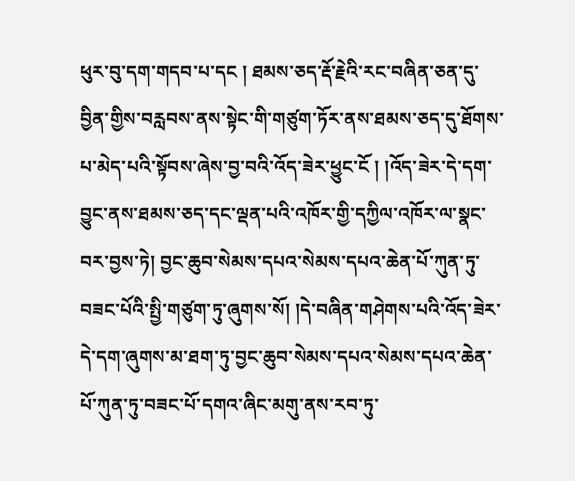ཕུར་བུ་དག་གདབ་པ་དང ། ཐམས་ཅད་རྡོ་རྗེའི་རང་བཞིན་ཅན་དུ་བྱིན་གྱིས་བརླབས་ནས་སྟེང་གི་གཙུག་ཏོར་ནས་ཐམས་ཅད་དུ་ཐོགས་པ་མེད་པའི་སྟོབས་ཞེས་བྱ་བའི་འོད་ཟེར་ཕྱུང་ངོ ། །འོད་ཟེར་དེ་དག་བྱུང་ནས་ཐམས་ཅད་དང་ལྡན་པའི་འཁོར་གྱི་དཀྱིལ་འཁོར་ལ་སྣང་བར་བྱས་ཏེ། བྱང་ཆུབ་སེམས་དཔའ་སེམས་དཔའ་ཆེན་པོ་ཀུན་ཏུ་བཟང་པོའི་སྤྱི་གཙུག་ཏུ་ཞུགས་སོ། །དེ་བཞིན་གཤེགས་པའི་འོད་ཟེར་དེ་དག་ཞུགས་མ་ཐག་ཏུ་བྱང་ཆུབ་སེམས་དཔའ་སེམས་དཔའ་ཆེན་པོ་ཀུན་ཏུ་བཟང་པོ་དགའ་ཞིང་མགུ་ནས་རབ་ཏུ་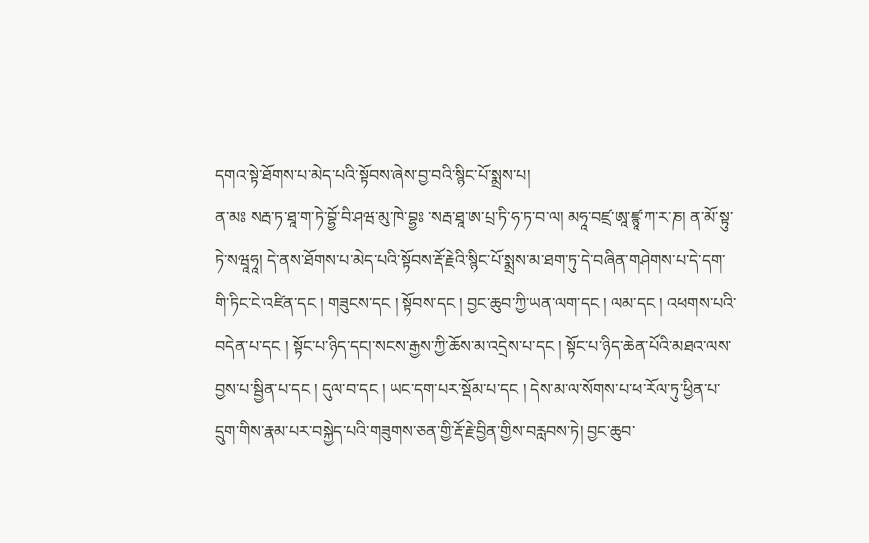དགའ་སྟེ་ཐོགས་པ་མེད་པའི་སྟོབས་ཞེས་བྱ་བའི་སྙིང་པོ་སྨྲས་པ།
ན་མཿ སརྦ་ཏ་ཐཱ་ག་ཏེ་བྷྱོ་བི་ཤཝ་མུ་ཁེ་བྷྱཿ ་སརྦ་ཐཱ་ཨ་པྲ་ཏི་ཧ་ཏ་བ་ལ། མཧཱ་བཛྲ་ཨཱ་ཛྙཱ་ཀ་ར་ཎ། ན་མོ་སྟུ་ཏེ་སཝཱཧཱ། དེ་ནས་ཐོགས་པ་མེད་པའི་སྟོབས་རྡོ་རྗེའི་སྙིང་པོ་སྨྲས་མ་ཐག་ཏུ་དེ་བཞིན་གཤེགས་པ་དེ་དག་གི་ཏིང་ངེ་འཛིན་དང ། གཟུངས་དང ། སྟོབས་དང ། བྱང་ཆུབ་ཀྱི་ཡན་ལག་དང ། ལམ་དང ། འཕགས་པའི་བདེན་པ་དང ། སྟོང་པ་ཉིད་དང།་སངས་རྒྱས་ཀྱི་ཆོས་མ་འདྲེས་པ་དང ། སྟོང་པ་ཉིད་ཆེན་པོའི་མཐའ་ལས་བྱས་པ་སྦྱིན་པ་དང ། དུལ་བ་དང ། ཡང་དག་པར་སྡོམ་པ་དང ། དེས་མ་ལ་སོགས་པ་ཕ་རོལ་ཏུ་ཕྱིན་པ་དྲུག་གིས་རྣམ་པར་བསྐྱེད་པའི་གཟུགས་ཅན་གྱི་རྡོ་རྗེ་བྱིན་གྱིས་བརླབས་ཏེ། བྱང་ཆུབ་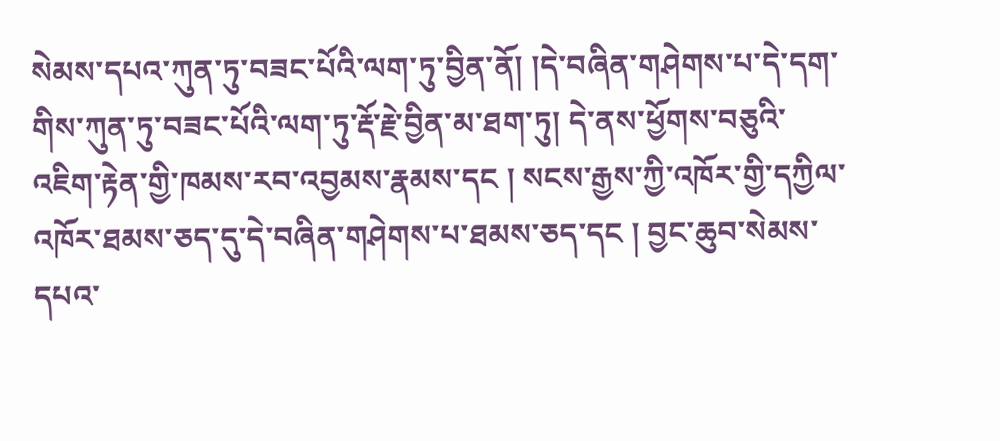སེམས་དཔའ་ཀུན་ཏུ་བཟང་པོའི་ལག་ཏུ་བྱིན་ནོ། །དེ་བཞིན་གཤེགས་པ་དེ་དག་གིས་ཀུན་ཏུ་བཟང་པོའི་ལག་ཏུ་རྡོ་རྗེ་བྱིན་མ་ཐག་ཏུ། དེ་ནས་ཕྱོགས་བཅུའི་འཇིག་རྟེན་གྱི་ཁམས་རབ་འབྱམས་རྣམས་དང ། སངས་རྒྱས་ཀྱི་འཁོར་གྱི་དཀྱིལ་འཁོར་ཐམས་ཅད་དུ་དེ་བཞིན་གཤེགས་པ་ཐམས་ཅད་དང ། བྱང་ཆུབ་སེམས་དཔའ་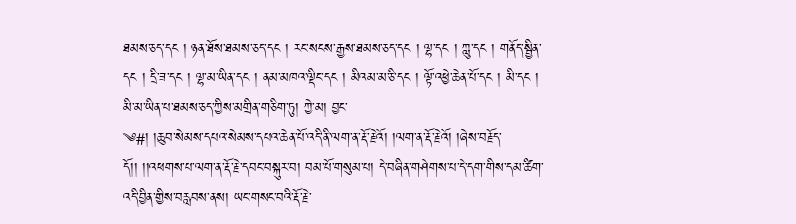ཐམས་ཅད་དང ། ཉན་ཐོས་ཐམས་ཅད་དང ། རང་སངས་རྒྱས་ཐམས་ཅད་དང ། ལྷ་དང ། ཀླུ་དང ། གནོད་སྦྱིན་དང ། དྲི་ཟ་དང ། ལྷ་མ་ཡིན་དང ། ནམ་མཁའ་ལྡིང་དང ། མིའམ་མ་ཅི་དང ། ལྟོ་འཕྱེ་ཆེན་པོ་དང ། མི་དང ། མི་མ་ཡིན་པ་ཐམས་ཅད་ཀྱིས་མགྲིན་གཅིག་ཏུ། ཀྱེ་མ། བྱང་
༄#། །ཆུབ་སེམས་དཔའ་སེམས་དཔའ་ཆེན་པོ་འདི་ནི་ལག་ན་རྡོ་རྗེའོ། །ལག་ན་རྡོ་རྗེའོ། །ཞེས་བརྗོད་དོ།། །།འཕགས་པ་ལག་ན་རྡོ་རྗེ་དབང་བསྐུར་བ། བམ་པོ་གསུམ་པ། དེ་བཞིན་གཤེགས་པ་དེ་དག་གིས་དམ་ཚིག་འདི་བྱིན་གྱིས་བརླབས་ནས། ཡང་གསང་བའི་རྡོ་རྗེ་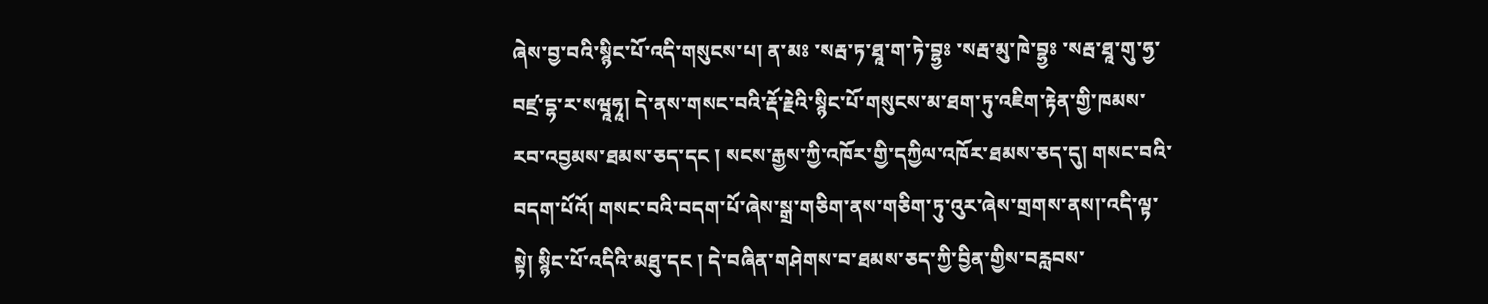ཞེས་བྱ་བའི་སྙིང་པོ་འདི་གསུངས་པ། ན་མཿ ་སརྦ་ཏ་ཐཱ་ག་ཏེ་བྷྱཿ ་སརྦ་མུ་ཁེ་བྷྱཿ ་སརྦ་ཐཱ་གུ་ཧྱ་བཛྲ་དྷ་ར་སཝཱཧཱ། དེ་ནས་གསང་བའི་རྡོ་རྗེའི་སྙིང་པོ་གསུངས་མ་ཐག་ཏུ་འཇིག་རྟེན་གྱི་ཁམས་རབ་འབྱམས་ཐམས་ཅད་དང ། སངས་རྒྱས་ཀྱི་འཁོར་གྱི་དཀྱིལ་འཁོར་ཐམས་ཅད་དུ། གསང་བའི་བདག་པོའོ། གསང་བའི་བདག་པོ་ཞེས་སྒྲ་གཅིག་ནས་གཅིག་ཏུ་འུར་ཞེས་གྲགས་ནས།་འདི་ལྟ་སྟེ། སྙིང་པོ་འདིའི་མཐུ་དང ། དེ་བཞིན་གཤེགས་བ་ཐམས་ཅད་ཀྱི་བྱིན་གྱིས་བརླབས་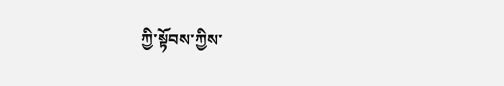ཀྱི་སྟོབས་ཀྱིས་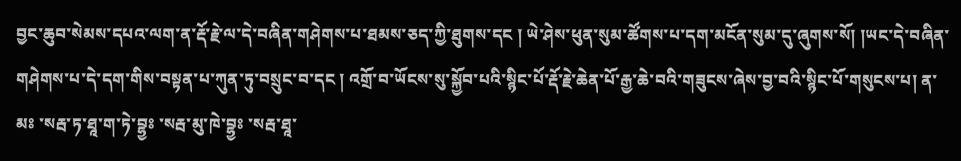བྱང་ཆུབ་སེམས་དཔའ་ལག་ན་རྡོ་རྗེ་ལ་དེ་བཞིན་གཤེགས་པ་ཐམས་ཅད་ཀྱི་ཐུགས་དང ། ཡེ་ཤེས་ཕུན་སུམ་ཚོགས་པ་དག་མངོན་སུམ་དུ་ཞུགས་སོ། །ཡང་དེ་བཞིན་གཤེགས་པ་དེ་དག་གིས་བསྟན་པ་ཀུན་ཏུ་བསྲུང་བ་དང ། འགྲོ་བ་ཡོངས་སུ་སྐྱོབ་པའི་སྙིང་པོ་རྡོ་རྗེ་ཆེན་པོ་རྒྱ་ཆེ་བའི་གཟུངས་ཞེས་བྱ་བའི་སྙིང་པོ་གསུངས་པ། ན་མཿ ་སརྦ་ཏ་ཐཱ་ག་ཏེ་བྷྱཿ ་སརྦ་མུ་ཁེ་བྷྱཿ ་སརྦ་ཐཱ་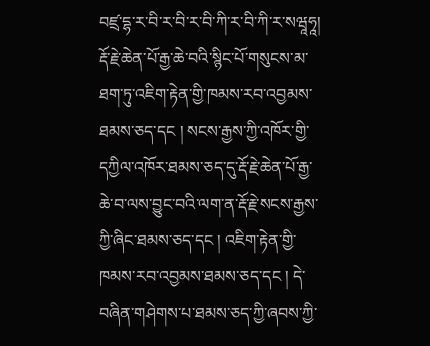བཛྲ་དྷ་ར་བི་ར་བི་ར་བི་ཀི་ར་བི་ཀི་ར་སཝཱཧཱ། རྡོ་རྗེ་ཆེན་པོ་རྒྱ་ཆེ་བའི་སྙིང་པོ་གསུངས་མ་ཐག་ཏུ་འཇིག་རྟེན་གྱི་ཁམས་རབ་འབྱམས་ཐམས་ཅད་དང ། སངས་རྒྱས་ཀྱི་འཁོར་གྱི་དཀྱིལ་འཁོར་ཐམས་ཅད་དུ་རྡོ་རྗེ་ཆེན་པོ་རྒྱ་ཆེ་བ་ལས་བྱུང་བའི་ལག་ན་རྡོ་རྗེ་སངས་རྒྱས་ཀྱི་ཞིང་ཐམས་ཅད་དང ། འཇིག་རྟེན་གྱི་ཁམས་རབ་འབྱམས་ཐམས་ཅད་དང ། དེ་བཞིན་གཤེགས་པ་ཐམས་ཅད་ཀྱི་ཞབས་ཀྱི་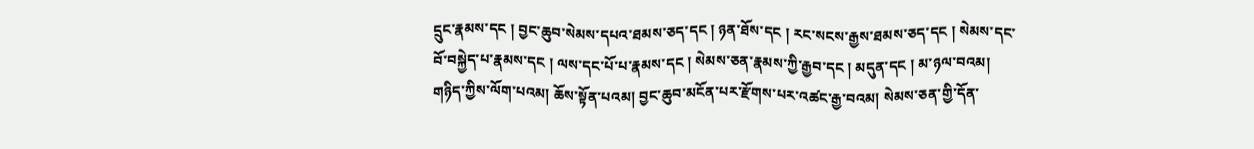དྲུང་རྣམས་དང ། བྱང་ཆུབ་སེམས་དཔའ་ཐམས་ཅད་དང ། ཉན་ཐོས་དང ། རང་སངས་རྒྱས་ཐམས་ཅད་དང ། སེམས་དང་བོ་བསྐྱེད་པ་རྣམས་དང ། ལས་དང་པོ་པ་རྣམས་དང ། སེམས་ཅན་རྣམས་ཀྱི་རྒྱབ་དང ། མདུན་དང ། མ་ཉལ་བའམ། གཉིད་ཀྱིས་ལོག་པའམ། ཆོས་སྟོན་པའམ། བྱང་ཆུབ་མངོན་པར་རྫོགས་པར་འཚང་རྒྱ་བའམ། སེམས་ཅན་གྱི་དོན་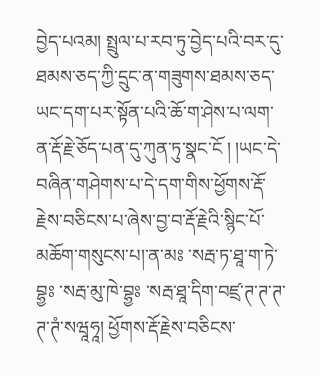བྱེད་པའམ། སྤྲུལ་པ་རབ་ཏུ་བྱེད་པའི་བར་དུ་ཐམས་ཅད་ཀྱི་དྲུང་ན་གཟུགས་ཐམས་ཅད་ཡང་དག་པར་སྟོན་པའི་ཆོ་ག་ཤེས་པ་ལག་ན་རྡོ་རྗེ་ཅོད་པན་དུ་ཀུན་ཏུ་སྣང་ངོ ། །ཡང་དེ་བཞིན་གཤེགས་པ་དེ་དག་གིས་ཕྱོགས་རྡོ་རྗེས་བཅིངས་པ་ཞེས་བྱ་བ་རྡོ་རྗེའི་སྙིང་པོ་མཆོག་གསུངས་པ།་ན་མཿ ་སརྦ་ཏ་ཐཱ་ག་ཏེ་བྷྱཿ ་སརྦ་མུ་ཁེ་བྷྱཿ ་སརྦ་ཐཱ་དིག་བཛྲ་ཊ་ཊ་ཊ་ཊ་ཊཾ་སཝཱཧཱ། ཕྱོགས་རྡོ་རྗེས་བཅིངས་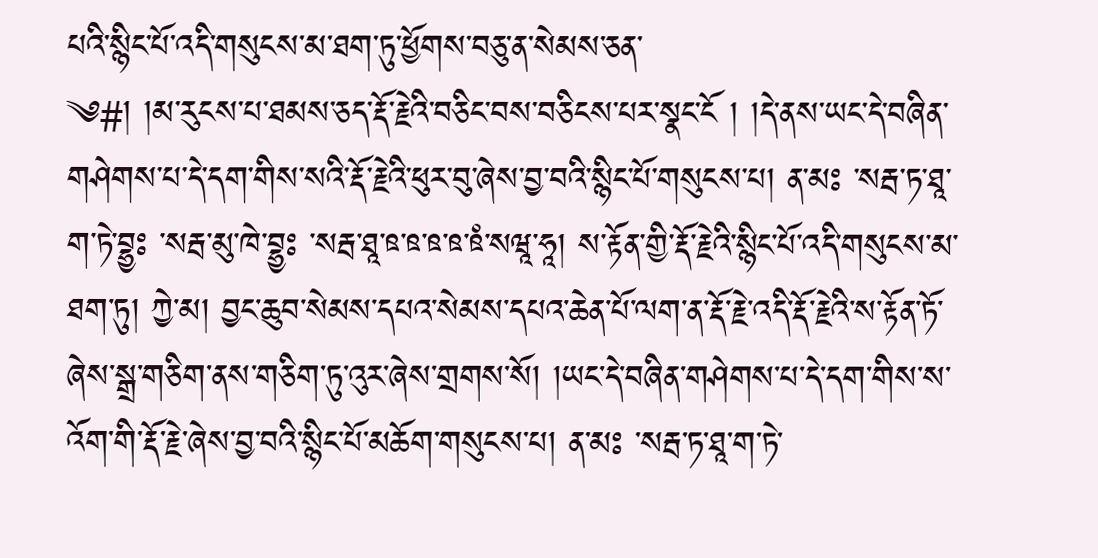པའི་སྙིང་པོ་འདི་གསུངས་མ་ཐག་ཏུ་ཕྱོགས་བཅུ་ན་སེམས་ཅན་
༄#། །མ་རུངས་པ་ཐམས་ཅད་རྡོ་རྗེའི་བཅིང་བས་བཅིངས་པར་སྣང་ངོ ། །དེ་ནས་ཡང་དེ་བཞིན་གཤེགས་པ་དེ་དག་གིས་སའི་རྡོ་རྗེའི་ཕུར་བུ་ཞེས་བྱ་བའི་སྙིང་པོ་གསུངས་པ། ན་མཿ ་སརྦ་ཏ་ཐཱ་ག་ཏེ་བྷྱཿ ་སརྦ་མུ་ཁེ་བྷྱཿ ་སརྦ་ཐཱ་ཋ་ཋ་ཋ་ཋ་ཋཾ་སཝཱ་ཧཱ། ས་རྟོན་གྱི་རྡོ་རྗེའི་སྙིང་པོ་འདི་གསུངས་མ་ཐག་ཏུ། ཀྱེ་མ། བྱང་ཆུབ་སེམས་དཔའ་སེམས་དཔའ་ཆེན་པོ་ལག་ན་རྡོ་རྗེ་འདི་རྡོ་རྗེའི་ས་རྟོན་ཏོ་ཞེས་སྒྲ་གཅིག་ནས་གཅིག་ཏུ་འུར་ཞེས་གྲགས་སོ། །ཡང་དེ་བཞིན་གཤེགས་པ་དེ་དག་གིས་ས་འོག་གི་རྡོ་རྗེ་ཞེས་བྱ་བའི་སྙིང་པོ་མཆོག་གསུངས་པ། ན་མཿ ་སརྦ་ཏ་ཐཱ་ག་ཏེ་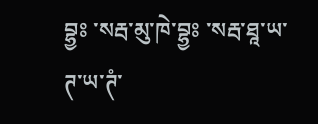བྷྱཿ ་སརྦ་མུ་ཁེ་བྷྱཿ ་སརྦ་ཐཱ་ཡ་ཊ་ཡ་ཊཾ་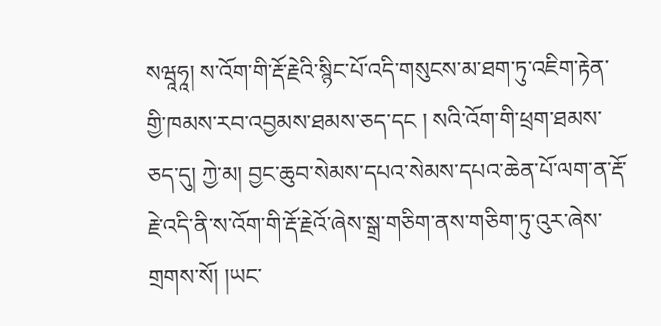སཝཱཧཱ། ས་འོག་གི་རྡོ་རྗེའི་སྙིང་པོ་འདི་གསུངས་མ་ཐག་ཏུ་འཇིག་རྟེན་གྱི་ཁམས་རབ་འབྱམས་ཐམས་ཅད་དང ། སའི་འོག་གི་ཕྲག་ཐམས་ཅད་དུ། ཀྱེ་མ། བྱང་ཆུབ་སེམས་དཔའ་སེམས་དཔའ་ཆེན་པོ་ལག་ན་རྡོ་རྗེ་འདི་ནི་ས་འོག་གི་རྡོ་རྗེའོ་ཞེས་སྒྲ་གཅིག་ནས་གཅིག་ཏུ་འུར་ཞེས་གྲགས་སོ། །ཡང་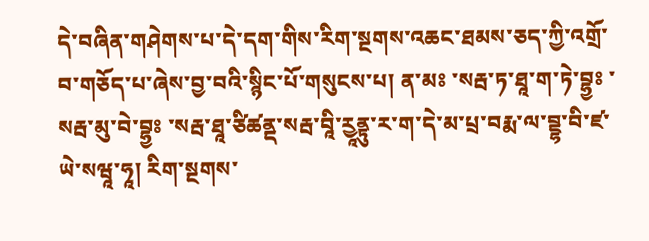དེ་བཞིན་གཤེགས་པ་དེ་དག་གིས་རིག་སྔགས་འཆང་ཐམས་ཅད་ཀྱི་འགྲོ་བ་གཅོད་པ་ཞེས་བྱ་བའི་སྙིང་པོ་གསུངས་པ། ན་མཿ ་སརྦ་ཏ་ཐཱ་ག་ཏེ་བྷྱཿ ་སརྦ་མུ་བེ་བྷྱཿ ་སརྦ་ཐཱ་ཙིཚནྡ་སརྦ་བཱི་རྱཱནྟུ་ར་ག་དེ་མ་པྲ་བརྨ་ལ་བྡྷ་བི་ཛ་ཡེ་སཝཱ་ཧཱ། རིག་སྔགས་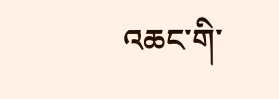འཆང་གི་